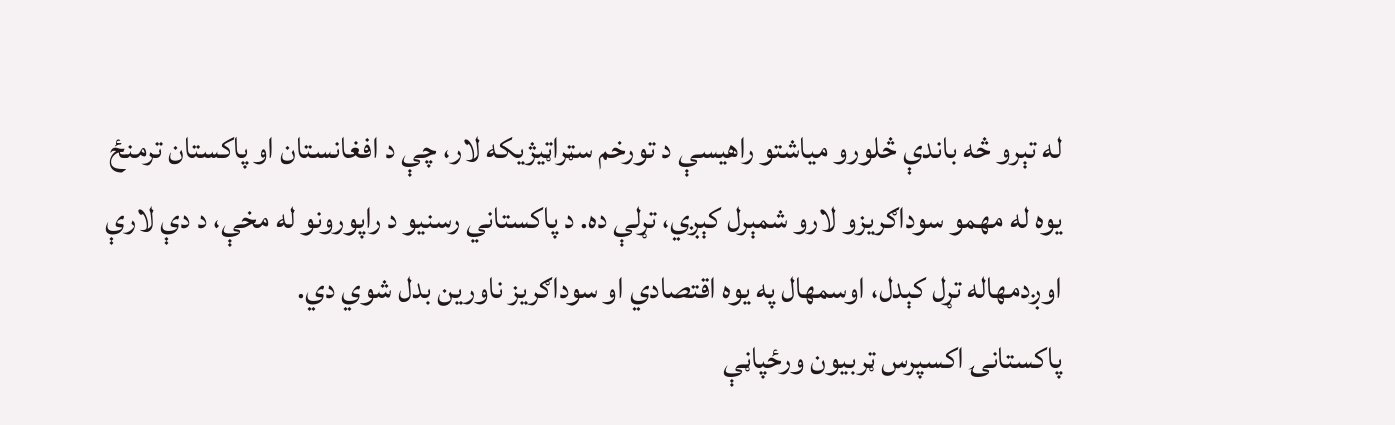له تېرو څه باندې څلورو میاشتو راهیسې د تورخم سټراټیژیکه لار، چې د افغانستان او پاکستان ترمنځ یوه له مهمو سوداګریزو لارو شمېرل کېږي، تړلې ده. د پاکستاني رسنیو د راپورونو له مخې، د دې لارې اوږدمهاله تړل کېدل، اوسمهال په یوه اقتصادي او سوداګریز ناورین بدل شوي دي.
پاکستانۍ اکسپرس ټربیون ورځپاڼې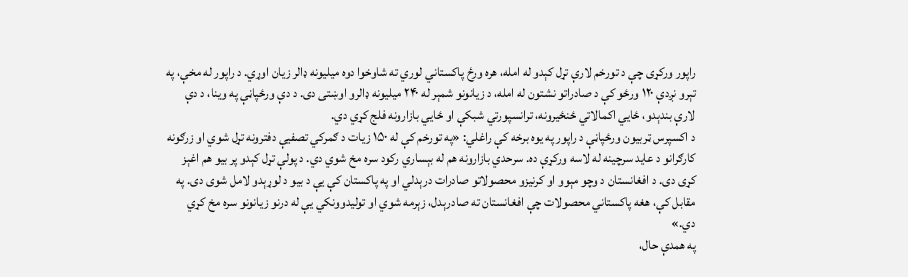راپور ورکړی چې د تورخم لارې تړل کېدو له امله، هره ورځ پاکستاني لوري ته شاوخوا دوه میلیونه ډالر زیان اوړي. د راپور له مخې، په تېرو نږدې ۱۲۰ ورځو کې د صادراتو نشتون له امله، د زیانونو شمېر له ۲۴۰ میلیونه ډالرو اوښتی دی. د دې ورځپاڼې په وینا، د دې لارې بندېدو، ځایي اکمالاتي ځنځیرونه، ترانسپورتي شبکې او ځایي بازارونه فلج کړي دي.
د اکسپرس ټربیون ورځپاڼې د راپور په یوه برخه کې راغلي: «په تورخم کې له ۱۵۰ زیات د ګمرکي تصفیې دفترونه تړل شوي او زرګونه کارګرانو د عاید سرچینه له لاسه ورکړې ده. سرحدي بازارونه هم له بېساري رکود سره مخ شوي دي. د پولې تړل کېدو پر بیو هم اغېز کړی دی. د افغانستان د وچو مېوو او کرنیزو محصولاتو صادرات درېدلي او په پاکستان کې یې د بیو د لوړېدو لامل شوی دی. په مقابل کې، هغه پاکستاني محصولات چې افغانستان ته صادرېدل، زېرمه شوي او تولیدوونکي یې له درنو زیانونو سره مخ کړي دي.»
په همدې حال،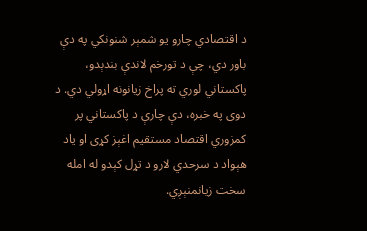د اقتصادي چارو یو شمېر شنونکي په دې باور دي، چې د تورخم لاندې بندېدو، پاکستاني لوري ته پراخ زیانونه اړولي دي. د دوی په خبره، دې چارې د پاکستاني پر کمزوري اقتصاد مستقیم اغېز کړی او یاد هېواد د سرحدي لارو د تړل کېدو له امله سخت زیانمنېږي.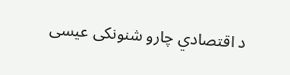د اقتصادي چارو شنونکی عیسی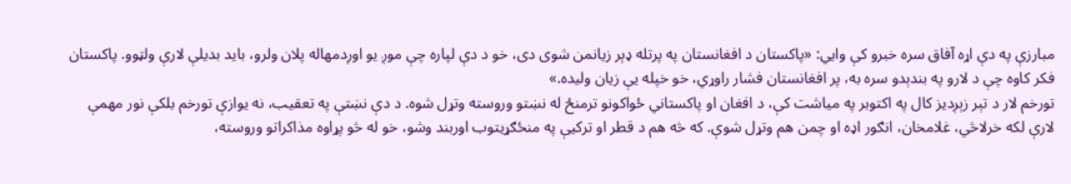مبارزې په دې اړه آفاق سره خبرو کې وایي: «پاکستان د افغانستان په پرتله ډېر زیانمن شوی دی، خو د دې لپاره چې موږ یو اوږدمهاله پلان ولرو، باید بدیلې لارې ولټوو. پاکستان فکر کاوه چې د لارو په بندېدو سره به، پر افغانستان فشار راوړي، خو خپله یې زیان ولیده.»
تورخم لار د تېر زېږدیز کال په اکتوبر په میاشت کې، د افغان او پاکستاني ځواکونو ترمنځ له نښتو وروسته وتړل شوه. د دې نښتې په تعقیب، نه یوازې تورخم بلکې نور مهمې لارې لکه خرلاڅي، غلامخان، انګور اډه او چمن هم وتړل شوې. که څه هم د قطر او ترکیې په منځګړیتوب اوربند وشو، خو له څو پړاوه مذاکراتو وروسته،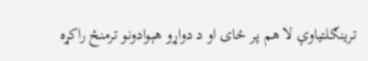ترینګلتیاوې لا هم پر ځای او د دواړو هېوادونو ترمنځ راکړه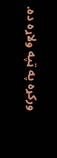ورکړه په ټپه ولاړه ده.